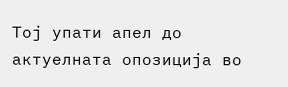Тој упати апел до актуелната опозиција во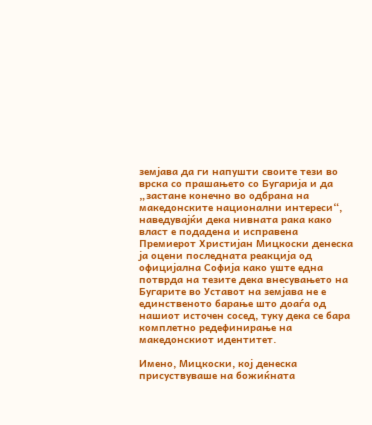земјава да ги напушти своите тези во врска со прашањето со Бугарија и да „застане конечно во одбрана на македонските национални интереси“, наведувајќи дека нивната рака како власт е подадена и исправена
Премиерот Христијан Мицкоски денеска ја оцени последната реакција од официјална Софија како уште една потврда на тезите дека внесувањето на Бугарите во Уставот на земјава не е единственото барање што доаѓа од нашиот источен сосед, туку дека се бара комплетно редефинирање на македонскиот идентитет.

Имено, Мицкоски, кој денеска присуствуваше на божиќната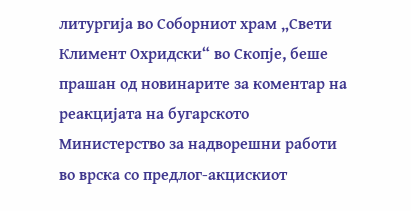литургија во Соборниот храм „Свети Климент Охридски“ во Скопје, беше прашан од новинарите за коментар на реакцијата на бугарското Министерство за надворешни работи во врска со предлог-акцискиот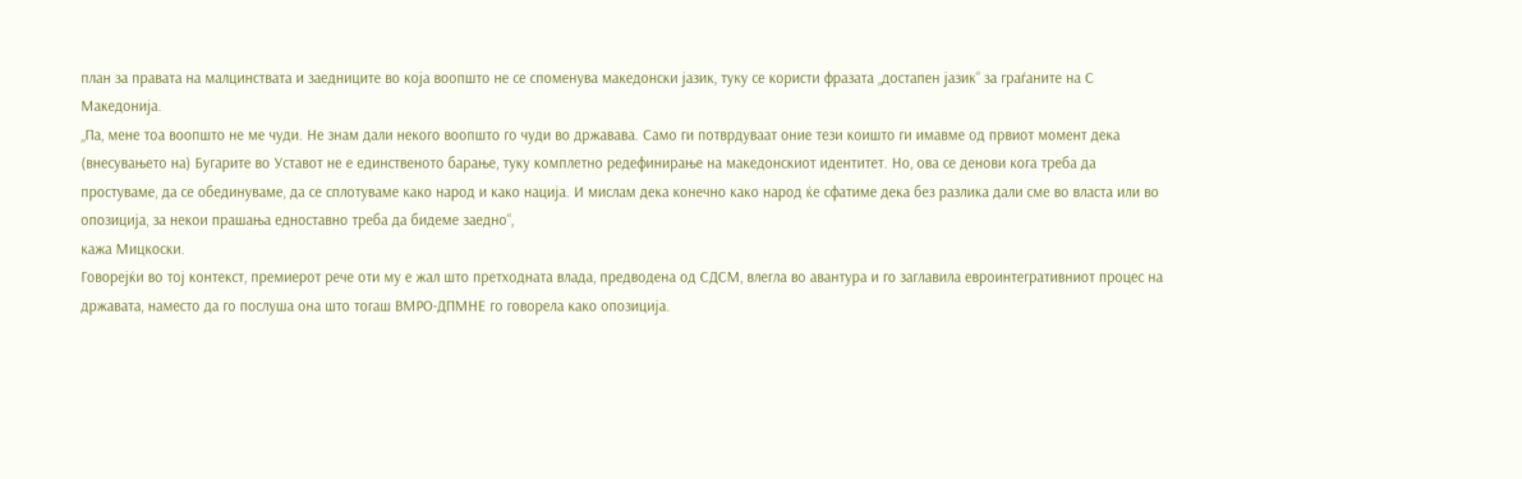план за правата на малцинствата и заедниците во која воопшто не се споменува македонски јазик, туку се користи фразата „достапен јазик“ за граѓаните на С Македонија.
„Па, мене тоа воопшто не ме чуди. Не знам дали некого воопшто го чуди во државава. Само ги потврдуваат оние тези коишто ги имавме од првиот момент дека (внесувањето на) Бугарите во Уставот не е единственото барање, туку комплетно редефинирање на македонскиот идентитет. Но, ова се денови кога треба да простуваме, да се обединуваме, да се сплотуваме како народ и како нација. И мислам дека конечно како народ ќе сфатиме дека без разлика дали сме во власта или во опозиција, за некои прашања едноставно треба да бидеме заедно“,
кажа Мицкоски.
Говорејќи во тој контекст, премиерот рече оти му е жал што претходната влада, предводена од СДСМ, влегла во авантура и го заглавила евроинтегративниот процес на државата, наместо да го послуша она што тогаш ВМРО-ДПМНЕ го говорела како опозиција.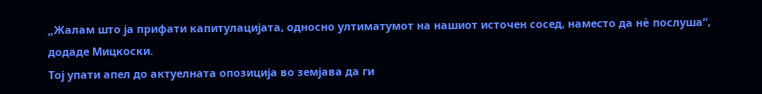„Жалам што ја прифати капитулацијата, односно ултиматумот на нашиот источен сосед, наместо да нè послуша“,
додаде Мицкоски.
Тој упати апел до актуелната опозиција во земјава да ги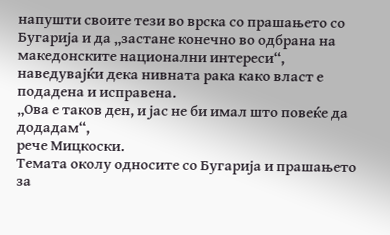напушти своите тези во врска со прашањето со Бугарија и да „застане конечно во одбрана на македонските национални интереси“, наведувајќи дека нивната рака како власт е подадена и исправена.
„Ова е таков ден, и јас не би имал што повеќе да додадам“,
рече Мицкоски.
Темата околу односите со Бугарија и прашањето за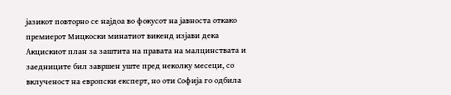јазикот повторно се најдоа во фокусот на јавноста откако премиерот Мицкоски минатиот викенд изјави дека Акцискиот план за заштита на правата на малцинствата и заедниците бил завршен уште пред неколку месеци, со вклученост на европски експерт, но оти Софија го одбила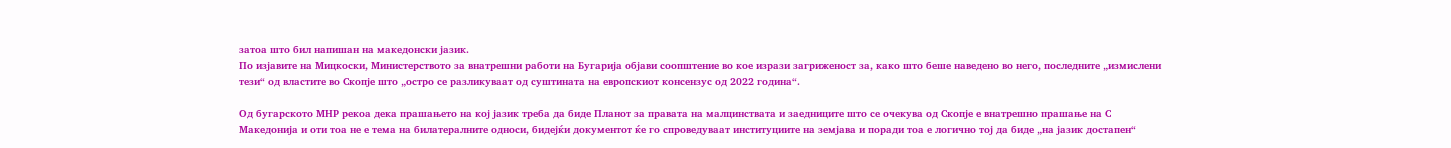затоа што бил напишан на македонски јазик.
По изјавите на Мицкоски, Министерството за внатрешни работи на Бугарија објави соопштение во кое изрази загриженост за, како што беше наведено во него, последните „измислени тези“ од властите во Скопје што „остро се разликуваат од суштината на европскиот консензус од 2022 година“.

Од бугарското МНР рекоа дека прашањето на кој јазик треба да биде Планот за правата на малцинствата и заедниците што се очекува од Скопје е внатрешно прашање на С Македонија и оти тоа не е тема на билатералните односи, бидејќи документот ќе го спроведуваат институциите на земјава и поради тоа е логично тој да биде „на јазик достапен“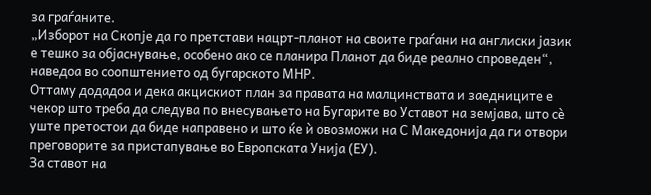за граѓаните.
„Изборот на Скопје да го претстави нацрт-планот на своите граѓани на англиски јазик е тешко за објаснување, особено ако се планира Планот да биде реално спроведен“,
наведоа во соопштението од бугарското МНР.
Оттаму додадоа и дека акцискиот план за правата на малцинствата и заедниците е чекор што треба да следува по внесувањето на Бугарите во Уставот на земјава, што сè уште претостои да биде направено и што ќе ѝ овозможи на С Македонија да ги отвори преговорите за пристапување во Европската Унија (ЕУ).
За ставот на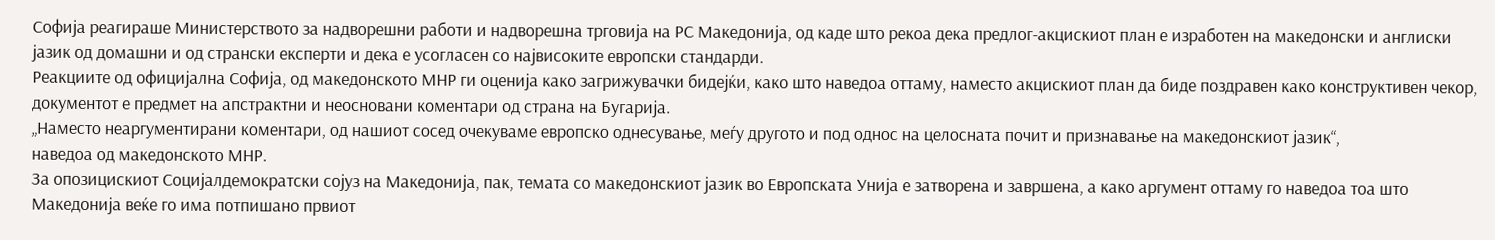Софија реагираше Министерството за надворешни работи и надворешна трговија на РС Македонија, од каде што рекоа дека предлог-акцискиот план е изработен на македонски и англиски јазик од домашни и од странски експерти и дека е усогласен со највисоките европски стандарди.
Реакциите од официјална Софија, од македонското МНР ги оценија како загрижувачки бидејќи, како што наведоа оттаму, наместо акцискиот план да биде поздравен како конструктивен чекор, документот е предмет на апстрактни и неосновани коментари од страна на Бугарија.
„Наместо неаргументирани коментари, од нашиот сосед очекуваме европско однесување, меѓу другото и под однос на целосната почит и признавање на македонскиот јазик“,
наведоа од македонското МНР.
За опозицискиот Социјалдемократски сојуз на Македонија, пак, темата со македонскиот јазик во Европската Унија е затворена и завршена, а како аргумент оттаму го наведоа тоа што Македонија веќе го има потпишано првиот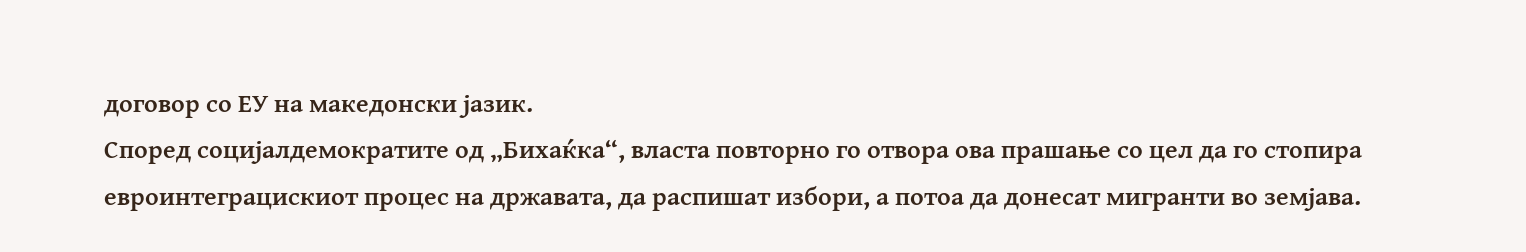договор со ЕУ на македонски јазик.
Според социјалдемократите од „Бихаќка“, власта повторно го отвора ова прашање со цел да го стопира евроинтеграцискиот процес на државата, да распишат избори, а потоа да донесат мигранти во земјава.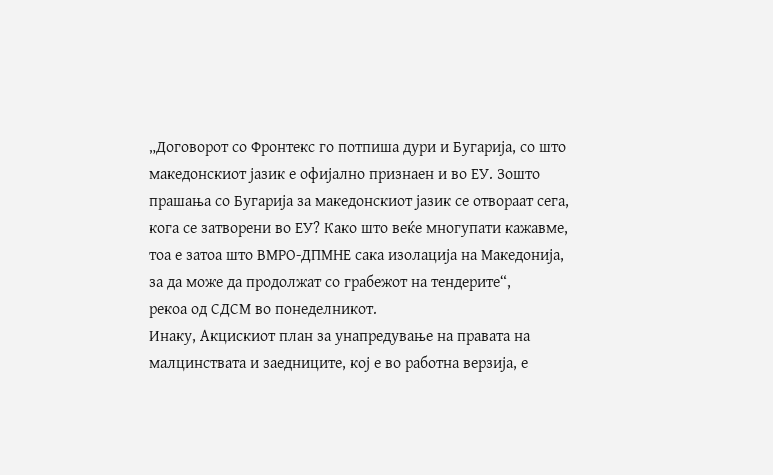„Договорот со Фронтекс го потпиша дури и Бугарија, со што македонскиот јазик е офијално признаен и во ЕУ. Зошто прашања со Бугарија за македонскиот јазик се отвораат сега, кога се затворени во ЕУ? Како што веќе многупати кажавме, тоа е затоа што ВМРО-ДПМНЕ сака изолација на Македонија, за да може да продолжат со грабежот на тендерите“,
рекоа од СДСМ во понеделникот.
Инаку, Акцискиот план за унапредување на правата на малцинствата и заедниците, кој е во работна верзија, е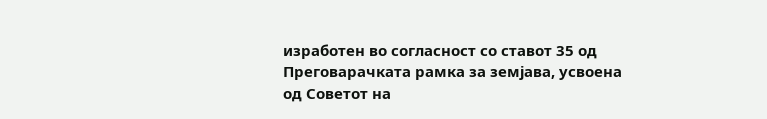изработен во согласност со ставот 35 од Преговарачката рамка за земјава, усвоена од Советот на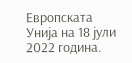Европската Унија на 18 јули 2022 година.